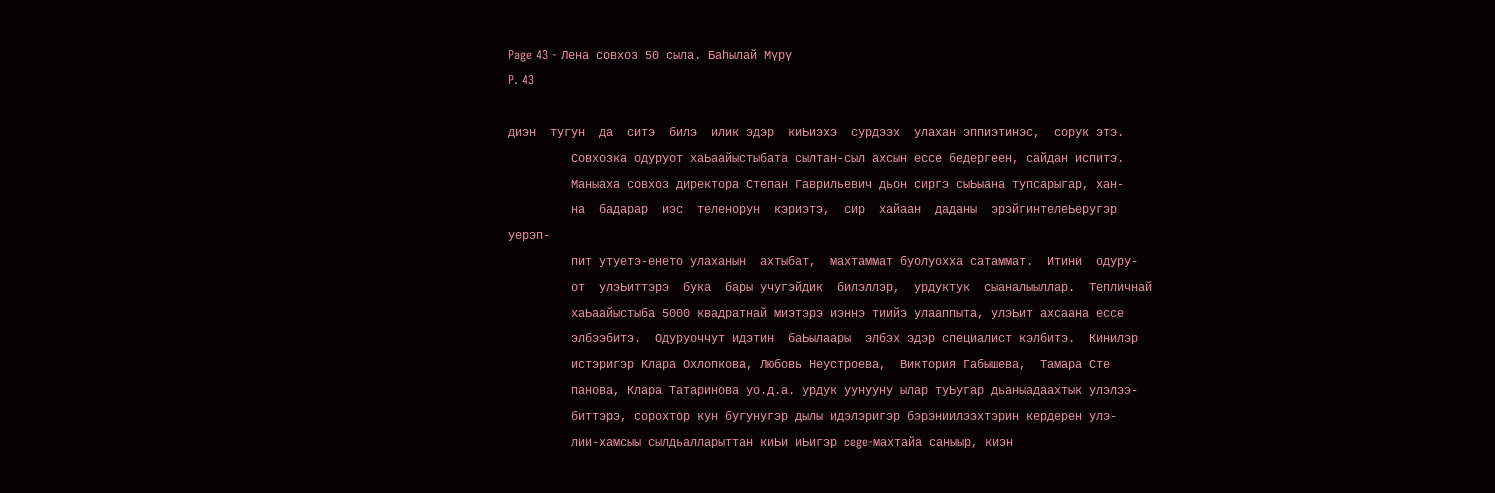Page 43 - Лена совхоз 50 сыла. Баһылай Мүрү
P. 43

диэн  тугун  да  ситэ  билэ  илик эдэр  киЬиэхэ  сурдээх  улахан эппиэтинэс,  сорук этэ.
         Совхозка одуруот хаЬаайыстыбата сылтан-сыл ахсын ессе бедергеен, сайдан испитэ.
         Маныаха совхоз директора Степан Гаврильевич дьон сиргэ сыЬыана тупсарыгар, хан-
         на  бадарар  иэс  теленорун  кэриэтэ,  сир  хайаан  даданы  эрэйгинтелеЬеругэр  уерэп-
         пит утуетэ-енето улаханын  ахтыбат,  махтаммат буолуохха сатаммат.  Итини  одуру-
         от  улэЬиттэрэ  бука  бары учугэйдик  билэллэр,  урдуктук  сыаналыыллар.  Тепличнай
         хаЬаайыстыба 5000 квадратнай миэтэрэ иэннэ тиийэ улааппыта, улэЬит ахсаана ессе
         элбээбитэ.  Одуруоччут идэтин  баЬылаары  элбэх эдэр специалист кэлбитэ.  Кинилэр
         истэригэр Клара Охлопкова, Любовь Неустроева,  Виктория Габышева,  Тамара Сте
         панова, Клара Татаринова уо.д.а. урдук уунууну ылар туЬугар дьаныадаахтык улэлээ-
         биттэрэ, сорохтор кун бугунугэр дылы идэлэригэр бэрэниилээхтэрин кердерен улэ-
         лии-хамсыы сылдьалларыттан киЬи иЬигэр cege-махтайа саныыр, киэн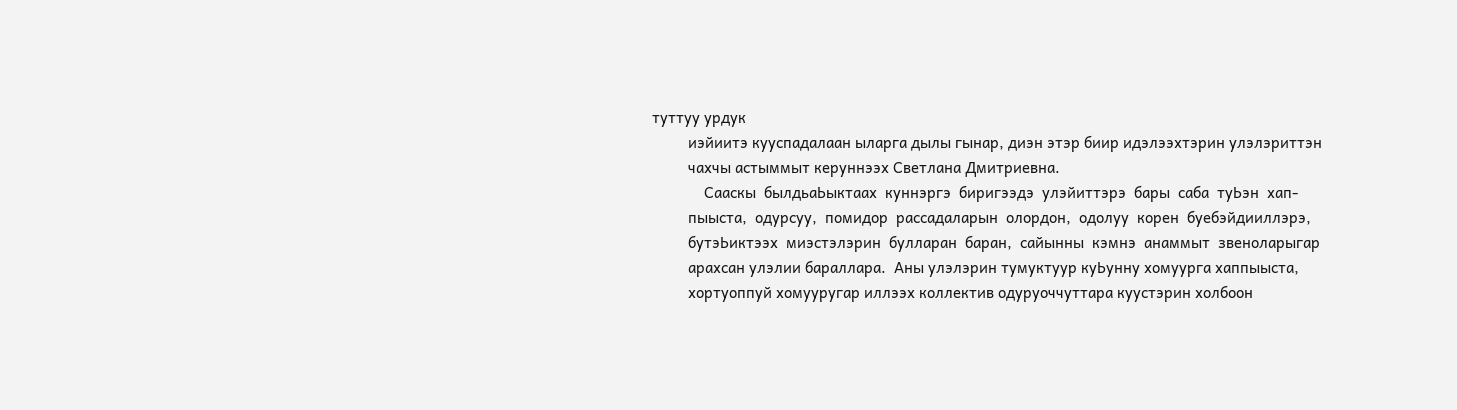туттуу урдук
         иэйиитэ кууспадалаан ыларга дылы гынар, диэн этэр биир идэлээхтэрин улэлэриттэн
         чахчы астыммыт керуннээх Светлана Дмитриевна.
             Сааскы  былдьаЬыктаах  куннэргэ  биригээдэ  улэйиттэрэ  бары  саба  туЬэн  хап-
         пыыста,  одурсуу,  помидор  рассадаларын  олордон,  одолуу  корен  буебэйдииллэрэ,
         бутэЬиктээх  миэстэлэрин  булларан  баран,  сайынны  кэмнэ  анаммыт  звеноларыгар
         арахсан улэлии бараллара.  Аны улэлэрин тумуктуур куЬунну хомуурга хаппыыста,
         хортуоппуй хомууругар иллээх коллектив одуруоччуттара куустэрин холбоон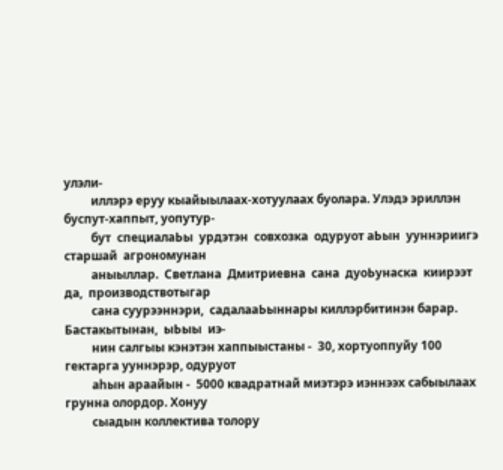улэли-
         иллэрэ еруу кыайыылаах-хотуулаах буолара. Улэдэ эриллэн буспут-хаппыт, уопутур-
         бут  специалаЬы  урдэтэн  совхозка  одуруот аЬын  ууннэриигэ  старшай  агрономунан
         аныыллар.  Светлана  Дмитриевна  сана  дуоЬунаска  киирээт  да,  производствотыгар
         сана суурээннэри,  садалааЬыннары киллэрбитинэн барар.  Бастакытынан,  ыЬыы  иэ-
         нин салгыы кэнэтэн хаппыыстаны -  30, хортуоппуйу 100 гектарга ууннэрэр, одуруот
         ahын араайын -  5000 квадратнай миэтэрэ иэннээх сабыылаах грунна олордор. Хонуу
         сыадын коллектива толору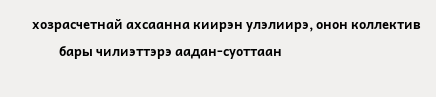хозрасчетнай ахсаанна киирэн улэлиирэ, онон коллектив
         бары чилиэттэрэ аадан-суоттаан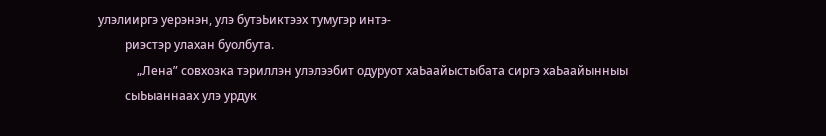улэлииргэ уерэнэн, улэ бутэЬиктээх тумугэр интэ-
         риэстэр улахан буолбута.
             „Лена” совхозка тэриллэн улэлээбит одуруот хаЬаайыстыбата сиргэ хаЬаайынныы
         сыЬыаннаах улэ урдук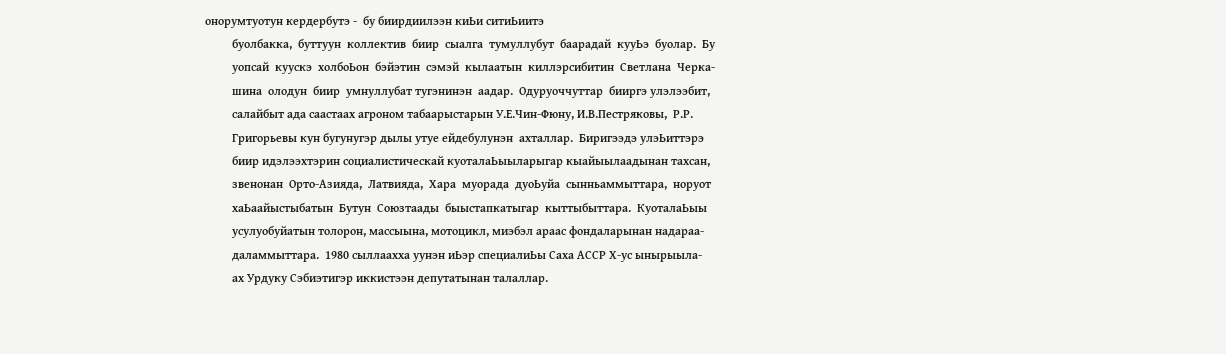онорумтуотун кердербутэ -  бу биирдиилээн киЬи ситиЬиитэ
         буолбакка,  буттуун  коллектив  биир  сыалга  тумуллубут  баарадай  кууЬэ  буолар.  Бу
         уопсай  куускэ  холбоЬон  бэйэтин  сэмэй  кылаатын  киллэрсибитин  Светлана  Черка-
         шина  олодун  биир  умнуллубат тугэнинэн  аадар.  Одуруоччуттар  бииргэ улэлээбит,
         салайбыт ада саастаах агроном табаарыстарын У.Е.Чин-Фюну, И.В.Пестряковы,  Р.Р.
         Григорьевы кун бугунугэр дылы утуе ейдебулунэн  ахталлар.  Биригээдэ улэЬиттэрэ
         биир идэлээхтэрин социалистическай куоталаЬыыларыгар кыайыылаадынан тахсан,
         звенонан  Орто-Азияда,  Латвияда,  Хара  муорада  дуоЬуйа  сынньаммыттара,  норуот
         хаЬаайыстыбатын  Бутун  Союзтаады  быыстапкатыгар  кыттыбыттара.  КуоталаЬыы
         усулуобуйатын толорон, массыына, мотоцикл, миэбэл араас фондаларынан надараа-
         даламмыттара.  1980 сыллаахха уунэн иЬэр специалиЬы Саха АССР Х-ус ынырыыла-
         ах Урдуку Сэбиэтигэр иккистээн депутатынан талаллар.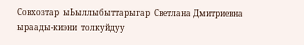Совхозтар  ыЬыллыбыттарыгар  Светлана Дмитриевна  ыраады-киэни  толкуйдуу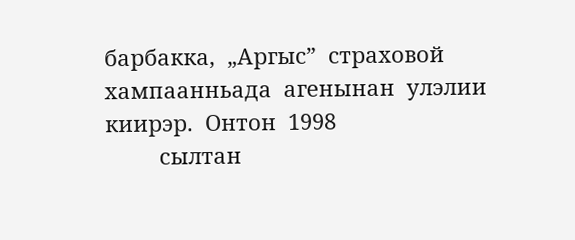барбакка,  „Аргыс”  страховой  хампаанньада  агенынан  улэлии  киирэр.  Онтон  1998
         сылтан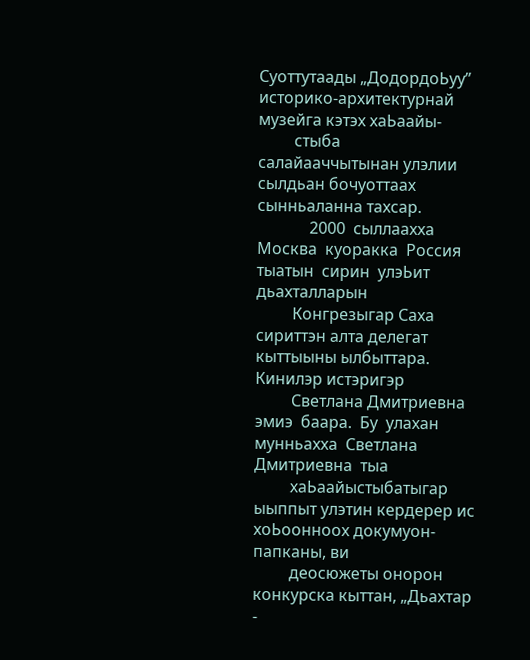Суоттутаады „ДодордоЬуу” историко-архитектурнай музейга кэтэх хаЬаайы-
         стыба салайааччытынан улэлии сылдьан бочуоттаах сынньаланна тахсар.
             2000  сыллаахха  Москва  куоракка  Россия  тыатын  сирин  улэЬит  дьахталларын
         Конгрезыгар Саха сириттэн алта делегат кыттыыны ылбыттара.  Кинилэр истэригэр
         Светлана Дмитриевна  эмиэ  баара.  Бу  улахан  мунньахха  Светлана Дмитриевна  тыа
         хаЬаайыстыбатыгар ыыппыт улэтин кердерер ис хоЬоонноох докумуон-папканы, ви
         деосюжеты онорон конкурска кыттан, „Дьахтар -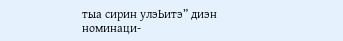тыа сирин улэЬитэ” диэн номинаци-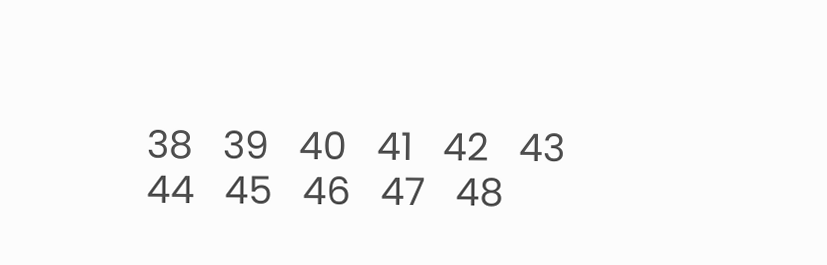38   39   40   41   42   43   44   45   46   47   48